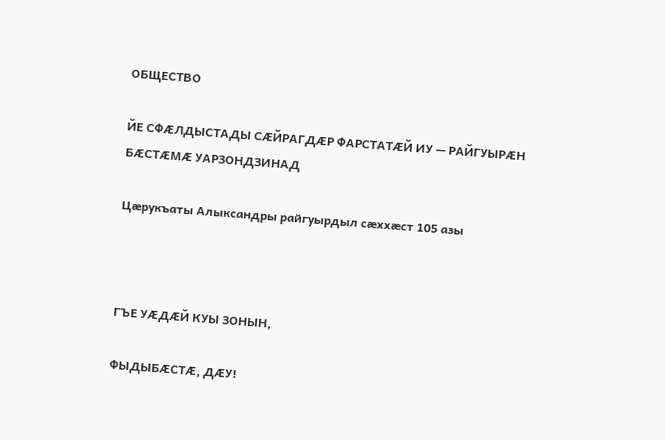ОБЩЕСТВО

ЙЕ СФÆЛДЫСТАДЫ СÆЙРАГДÆР ФАРСТАТÆЙ ИУ — РАЙГУЫРÆН БÆСТÆМÆ УАРЗОНДЗИНАД

Цæрукъаты Алыксандры райгуырдыл сæххæст 105 азы



ГЪЕ УÆДÆЙ КУЫ ЗОНЫН,

ФЫДЫБÆСТÆ, ДÆУ!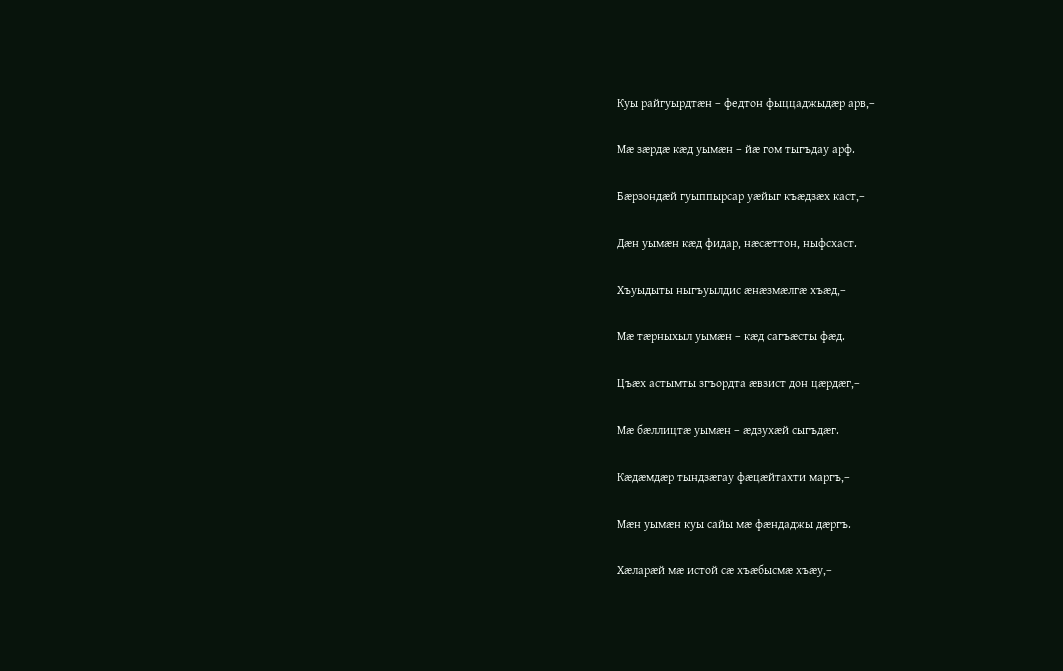Куы райгуырдтæн – федтон фыццаджыдæр арв,–

Мæ зæрдæ кæд уымæн – йæ гом тыгъдау арф.

Бæрзондæй гуыппырсар уæйыг къæдзæх каст,–

Дæн уымæн кæд фидар, нæсæттон, ныфсхаст.

Хъуыдыты ныгъуылдис æнæзмæлгæ хъæд,–

Мæ тæрныхыл уымæн – кæд сагъæсты фæд.

Цъæх астымты згъордта æвзист дон цæрдæг,–

Мæ бæллицтæ уымæн – æдзухæй сыгъдæг.

Кæдæмдæр тындзæгау фæцæйтахти маргъ,–

Мæн уымæн куы сайы мæ фæндаджы дæргъ.

Хæларæй мæ истой сæ хъæбысмæ хъæу,–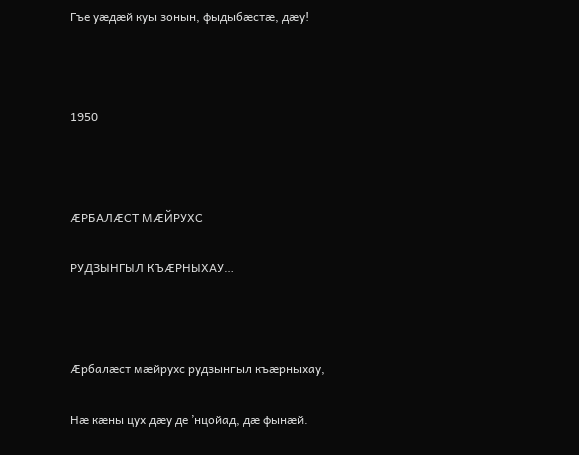Гъе уæдæй куы зонын, фыдыбæстæ, дæу!



1950



ÆРБАЛÆСТ МÆЙРУХС

РУДЗЫНГЫЛ КЪÆРНЫХАУ…



Æрбалæст мæйрухс рудзынгыл къæрныхау,

Нæ кæны цух дæу де ’нцойад, дæ фынæй.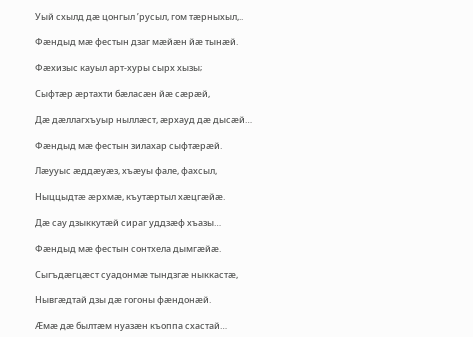Уый схылд дæ цонгыл ’русыл, гом тæрныхыл,..

Фæндыд мæ фестын дзаг мæйæн йæ тынæй.

Фæхизыс кауыл арт-хуры сырх хызы;

Сыфтæр æртахти бæласæн йæ сæрæй,

Дæ дæллагхъуыр ныллæст, æрхауд дæ дысæй…

Фæндыд мæ фестын зилахар сыфтæрæй.

Лæууыс æддæуæз, хъæуы фале, фахсыл,

Ныццыдтæ æрхмæ, къутæртыл хæцгæйæ.

Дæ сау дзыккутæй сираг уддзæф хъазы…

Фæндыд мæ фестын сонтхела дымгæйæ.

Сыгъдæгцæст суадонмæ тындзгæ ныккастæ,

Нывгæдтай дзы дæ гогоны фæндонæй.

Æмæ дæ былтæм нуазæн къоппа схастай…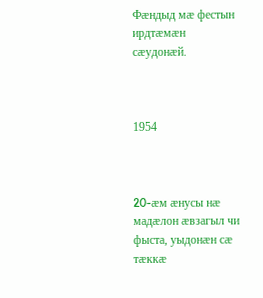Фæндыд мæ фестын ирдтæмæн сæудонæй.



1954



20-æм æнусы нæ мадæлон æвзагыл чи фыста, уыдонæн сæ тæккæ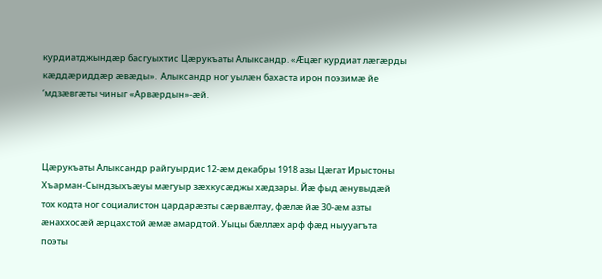курдиатджындæр басгуыхтис Цæрукъаты Алыксандр. «Æцæг курдиат лæгæрды кæддæриддæр æвæды».  Алыксандр ног уылæн бахаста ирон поэзимæ йе ‘мдзæвгæты чиныг «Арвæрдын»-æй.



Цæрукъаты Алыксандр райгуырдиc 12-æм декабры 1918 азы Цæгат Ирыстоны Хъарман-Сындзыхъæуы мæгуыр зæхкусæджы хæдзары. Йæ фыд æнувыдæй тох кодта ног социалистон цардарæзты сæрвæлтау, фæлæ йæ 30-æм азты æнаххосæй æрцахстой æмæ амардтой. Уыцы бæллæх арф фæд ныууагъта поэты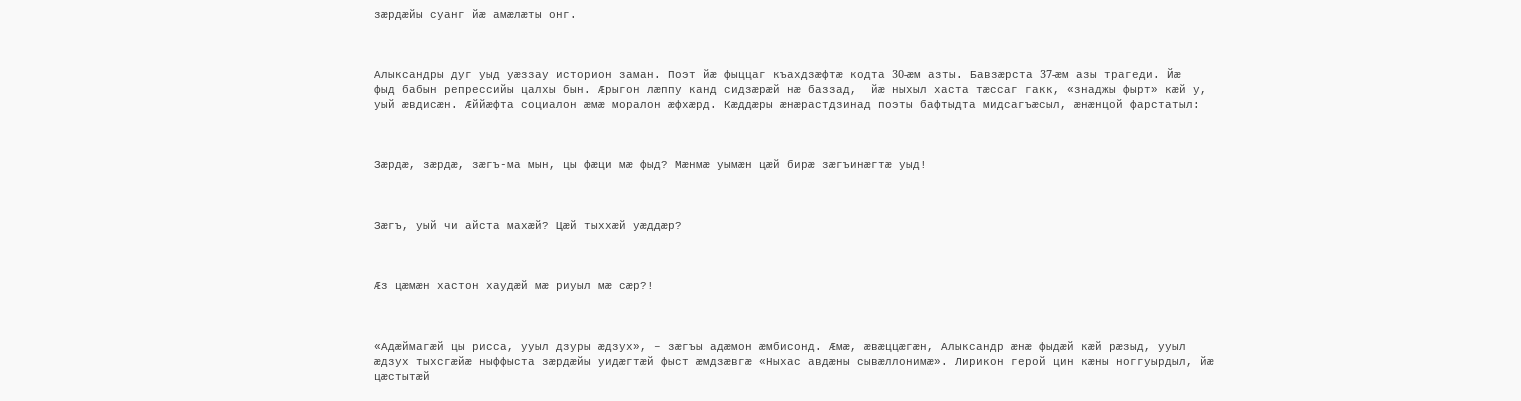зæрдæйы суанг йæ амæлæты онг.



Алыксандры дуг уыд уæззау историон заман. Поэт йæ фыццаг къахдзæфтæ кодта 30-æм азты. Бавзæрста 37-æм азы трагеди. Йæ фыд бабын репрессийы цалхы бын. Æрыгон лæппу канд сидзæрæй нæ баззад,  йæ ныхыл хаста тæссаг гакк, «знаджы фырт» кæй у, уый æвдисæн. Æййæфта социалон æмæ моралон æфхæрд. Кæддæры æнæрастдзинад поэты бафтыдта мидсагъæсыл, æнæнцой фарстатыл:



Зæрдæ, зæрдæ, зæгъ-ма мын, цы фæци мæ фыд? Мæнмæ уымæн цæй бирæ зæгъинæгтæ уыд!



Зæгъ, уый чи айста махæй? Цæй тыххæй уæддæр?



Æз цæмæн хастон хаудæй мæ риуыл мæ сæр?!



«Адæймагæй цы рисса, ууыл дзуры æдзух», – зæгъы адæмон æмбисонд. Æмæ, æвæццæгæн, Алыксандр æнæ фыдæй кæй рæзыд, ууыл æдзух тыхсгæйæ ныффыста зæрдæйы уидæгтæй фыст æмдзæвгæ «Ныхас авдæны сывæллонимæ». Лирикон герой цин кæны ноггуырдыл, йæ цæстытæй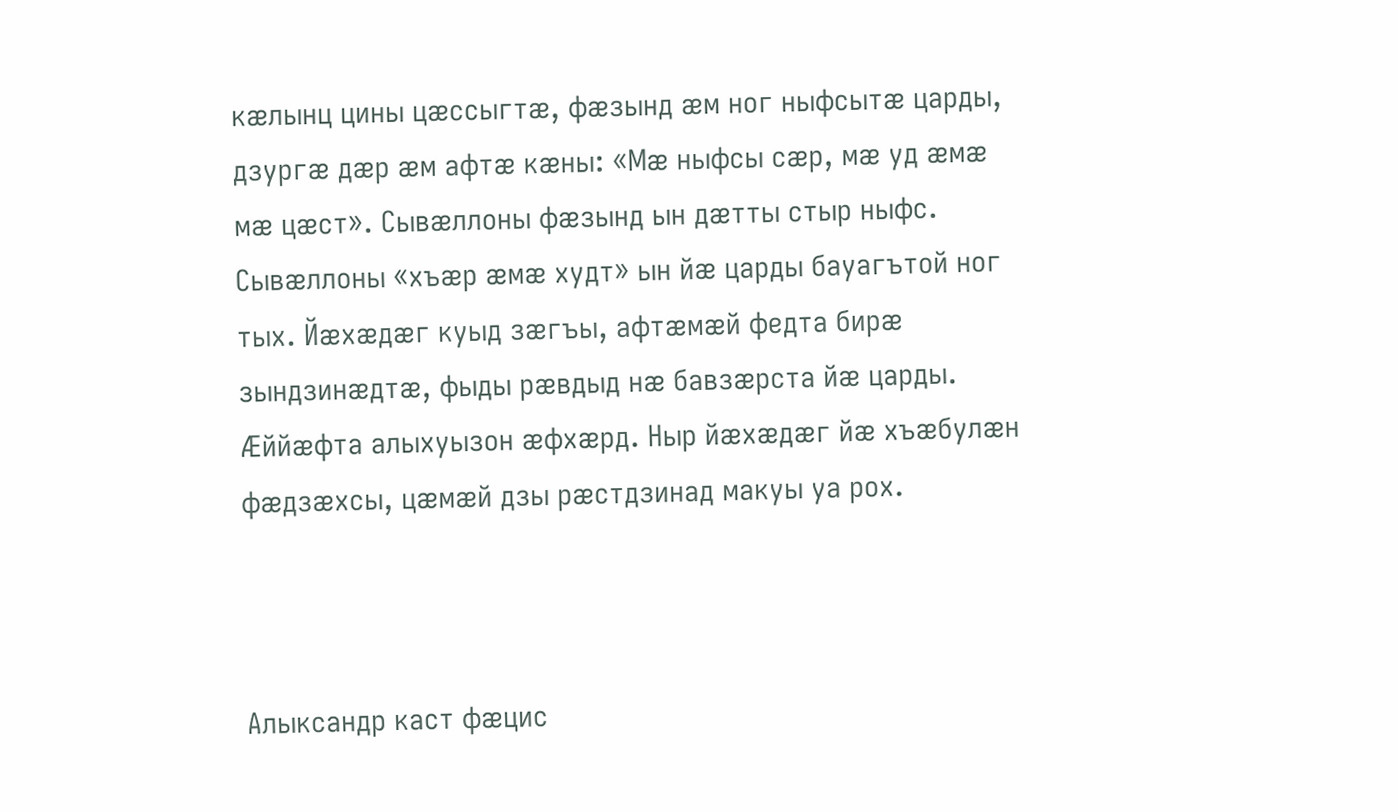кæлынц цины цæссыгтæ, фæзынд æм ног ныфсытæ царды, дзургæ дæр æм афтæ кæны: «Мæ ныфсы сæр, мæ уд æмæ мæ цæст». Сывæллоны фæзынд ын дæтты стыр ныфс. Сывæллоны «хъæр æмæ худт» ын йæ царды бауагътой ног тых. Йæхæдæг куыд зæгъы, афтæмæй федта бирæ зындзинæдтæ, фыды рæвдыд нæ бавзæрста йæ царды. Æййæфта алыхуызон æфхæрд. Ныр йæхæдæг йæ хъæбулæн фæдзæхсы, цæмæй дзы рæстдзинад макуы уа рох.



Алыксандр каст фæцис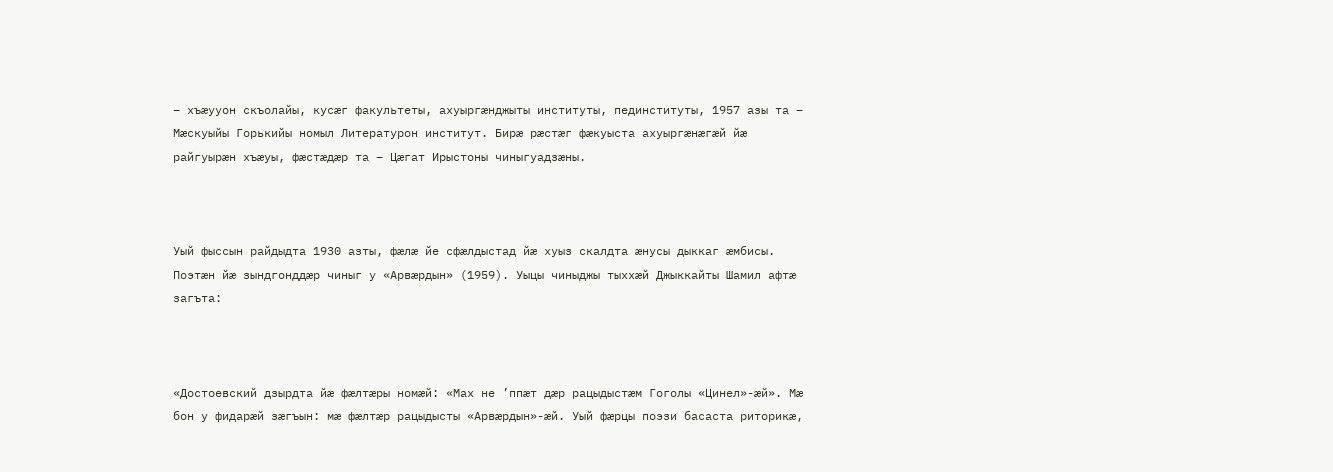– хъæууон скъолайы, кусæг факультеты, ахуыргæнджыты институты, пединституты, 1957 азы та – Мæскуыйы Горькийы номыл Литературон институт. Бирæ рæстæг фæкуыста ахуыргæнæгæй йæ райгуырæн хъæуы, фæстæдæр та – Цæгат Ирыстоны чиныгуадзæны.



Уый фыссын райдыдта 1930 азты, фæлæ йе сфæлдыстад йæ хуыз скалдта æнусы дыккаг æмбисы. Поэтæн йæ зындгонддæр чиныг у «Арвæрдын» (1959). Уыцы чиныджы тыххæй Джыккайты Шамил афтæ загъта:



«Достоевский дзырдта йæ фæлтæры номæй: «Мах не ’ппæт дæр рацыдыстæм Гоголы «Цинел»-æй». Мæ бон у фидарæй зæгъын: мæ фæлтæр рацыдысты «Арвæрдын»-æй. Уый фæрцы поэзи басаста риторикæ,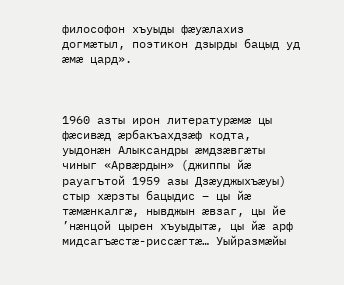философон хъуыды фæуæлахиз догмæтыл, поэтикон дзырды бацыд уд æмæ цард».



1960 азты ирон литературæмæ цы фæсивæд æрбакъахдзæф кодта, уыдонæн Алыксандры æмдзæвгæты чиныг «Арвæрдын» (джиппы йæ рауагътой 1959 азы Дзæуджыхъæуы) стыр хæрзты бацыдиc – цы йæ тæмæнкалгæ, нывджын æвзаг, цы йе ’нæнцой цырен хъуыдытæ, цы йæ арф мидсагъæстæ-риссæгтæ… Уыйразмæйы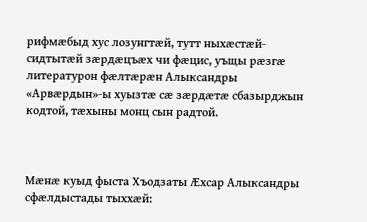рифмæбыд хус лозунгтæй, тутт ныхæстæй-сидтытæй зæрдæцъæх чи фæциc, уъщы рæзгæ литературон фæлтæрæн Алыксандры «Арвæрдын»-ы хуызтæ сæ зæрдæтæ сбазырджын кодтой, тæхыны монц сын радтой.



Мæнæ куыд фыста Хъодзаты Æхсар Алыксандры сфæлдыстады тыххæй: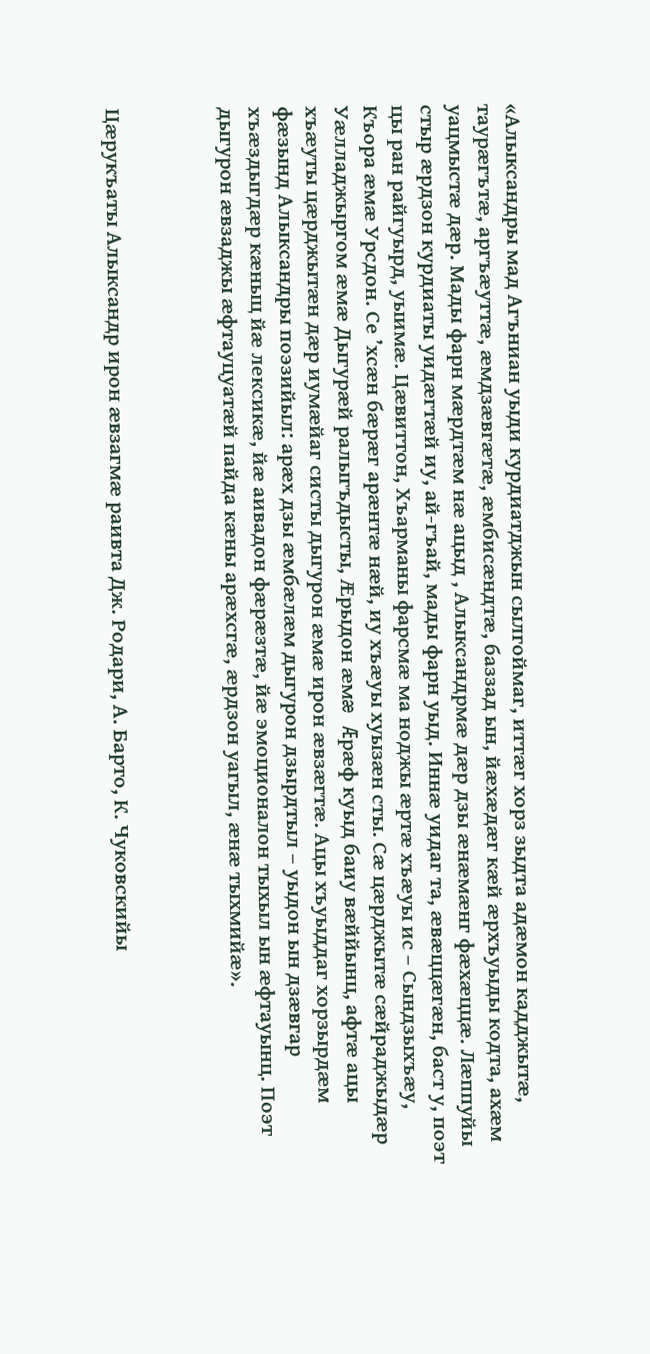«Алыксандры мад Агъниан уыди курдиатджын сылгоймаг, иттæг хорз зыдта адæмон кадджытæ, таурæгътæ, аргъæуттæ, æмдзæвгæтæ, æмбисæндтæ, баззад ын, йæхæдæг кæй æрхъуыды кодта, ахæм уацмыстæ дæр. Мады фарн мæрдтæм нæ ацыд , Алыксандрмæ дæр дзы æнæмæнг фæхæццæ. Лæппуйы стыр æрдзон курдиаты уидæгтæй иу, ай-гъай, мады фарн уыд. Иннæ уидаг та, æвæццæгæн, баст у, поэт цы ран райгуырд, уыимæ. Цæвиттон, Хъарманы фарсмæ ма ноджы æртæ хъæуы ис – Сындзыхъæу, Къора æмæ Урсдон. Се ’хсæн бæрæг арæнтæ нæй, иу хъæуы хуызæн сты. Сæ цæрджытæ сæйраджыдæр Уæлладжыргом æмæ Дыгурæй ралыгъдысты, Æрыдон æмæ Æрæф куыд баиу вæййынц, афтæ ацы хъæуты цæрджытæн дæр иумæйаг систы дыгурон æмæ ирон æвзæгтæ. Ацы хъуыддаг хорзырдæм фæзынд Алыксандры поэзийыл: арæх дзы æмбæлæм дыгурон дзырдтыл – уыдон ын дзæвгар хъæздыгдæр кæныц йæ лексикæ, йæ аивадон фæрæзтæ, йæ эмоционалон тыхыл ын æфтауынц. Поэт дыгурон æвзаджы æфтауцуатæй пайда кæны арæхсгæ, æрдзон уагыл, æнæ тыхмийæ».



Цæрукъаты Алыксандр ирон æвзагмæ раивта Дж. Родари, А. Барто, К. Чуковскийы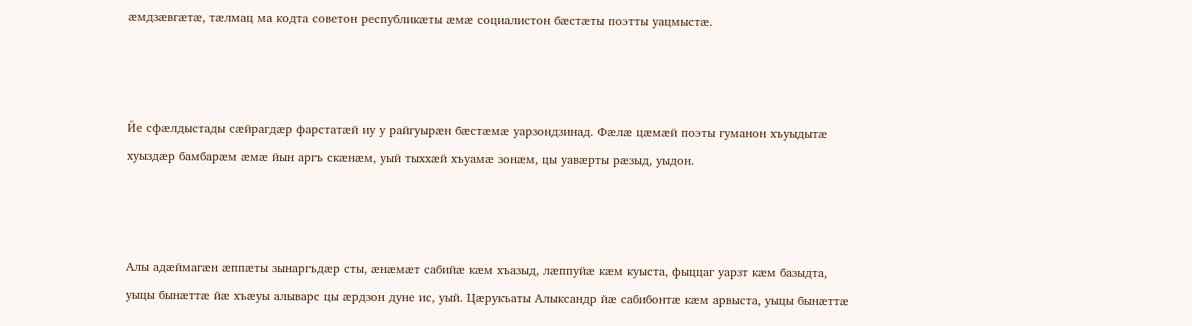æмдзæвгæтæ, тæлмац ма кодта советон республикæты æмæ социалистон бæстæты поэтты уацмыстæ.



Йе сфæлдыстады сæйрагдæр фарстатæй иу у райгуырæн бæстæмæ уарзондзинад. Фæлæ цæмæй поэты гуманон хъуыдытæ хуыздæр бамбарæм æмæ йын аргъ скæнæм, уый тыххæй хъуамæ зонæм, цы уавæрты рæзыд, уыдон.



Алы адæймагæн æппæты зынаргъдæр сты, æнæмæт сабийæ кæм хъазыд, лæппуйæ кæм куыста, фыццаг уарзт кæм базыдта, уыцы бынæттæ йæ хъæуы алыварс цы æрдзон дуне ис, уый. Цæрукъаты Алыксандр йæ сабибонтæ кæм арвыста, уыцы бынæттæ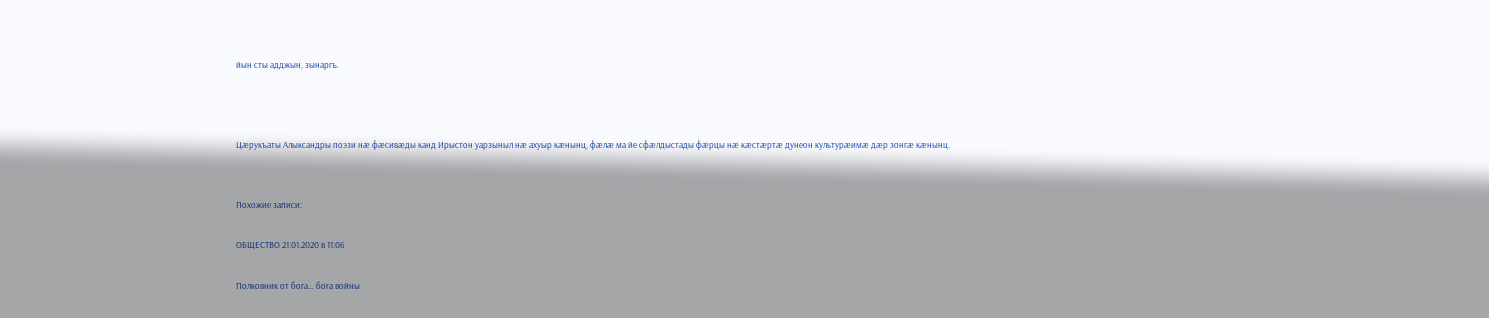йын сты адджын, зынаргъ.



Цӕрукъаты Алыксандры поэзи нӕ фӕсивӕды канд Ирыстон уарзыныл нӕ ахуыр кӕнынц, фӕлӕ ма йе сфӕлдыстады фӕрцы нӕ кӕстӕртӕ дунеон культурӕимӕ дæр зонгӕ кӕнынц.


Похожие записи:

ОБЩЕСТВО 21.01.2020 в 11:06

Полковник от бога… бога войны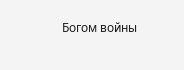Богом войны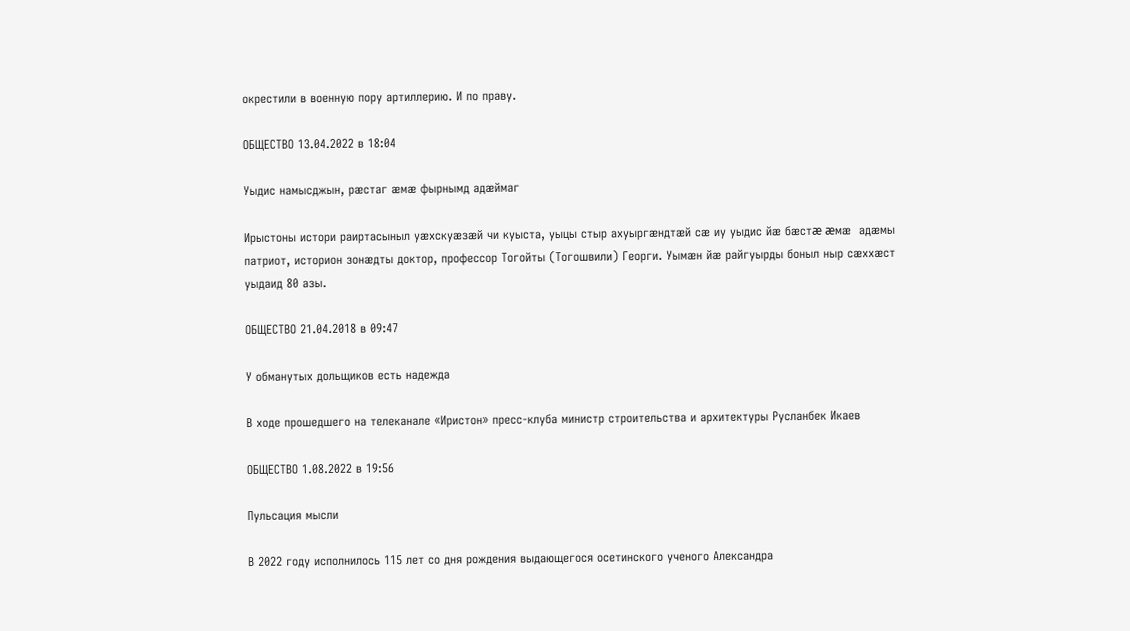окрестили в военную пору артиллерию. И по праву.

ОБЩЕСТВО 13.04.2022 в 18:04

Уыдис намысджын, рæстаг æмæ фырнымд адæймаг

Ирыстоны истори раиртасыныл уæхскуæзæй чи куыста, уыцы стыр ахуыргæндтæй сæ иу уыдис йæ бæстæ æмæ  адæмы патриот, историон зонæдты доктор, профессор Тогойты (Тогошвили) Георги. Уымæн йæ райгуырды боныл ныр сæххæст уыдаид 80 азы.

ОБЩЕСТВО 21.04.2018 в 09:47

У обманутых дольщиков есть надежда

В ходе прошедшего на телеканале «Иристон» пресс-клуба министр строительства и архитектуры Русланбек Икаев

ОБЩЕСТВО 1.08.2022 в 19:56

Пульсация мысли

В 2022 году исполнилось 115 лет со дня рождения выдающегося осетинского ученого Александра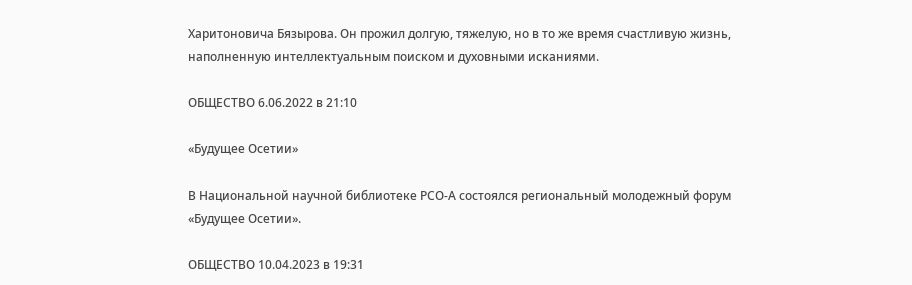Харитоновича Бязырова. Он прожил долгую, тяжелую, но в то же время счастливую жизнь, наполненную интеллектуальным поиском и духовными исканиями.

ОБЩЕСТВО 6.06.2022 в 21:10

«Будущее Осетии»

В Национальной научной библиотеке РСО-А состоялся региональный молодежный форум «Будущее Осетии».

ОБЩЕСТВО 10.04.2023 в 19:31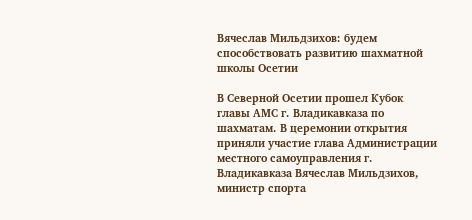Вячеслав Мильдзихов: будем способствовать развитию шахматной школы Осетии

В Северной Осетии прошел Кубок главы АМС г. Владикавказа по шахматам. В церемонии открытия приняли участие глава Администрации местного самоуправления г. Владикавказа Вячеслав Мильдзихов, министр спорта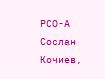РСО-А Сослан Кочиев,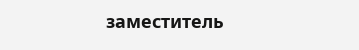заместитель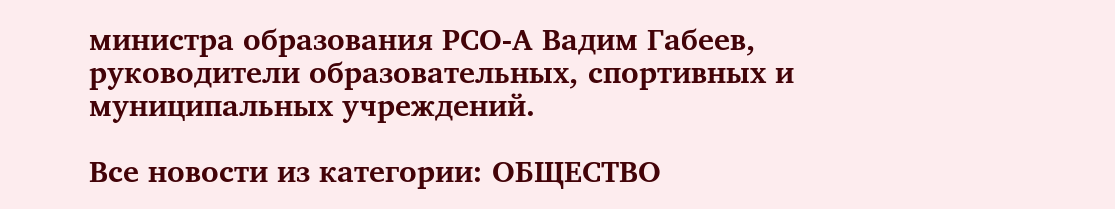министра образования РСО-А Вадим Габеев, руководители образовательных, спортивных и муниципальных учреждений.

Все новости из категории: ОБЩЕСТВО